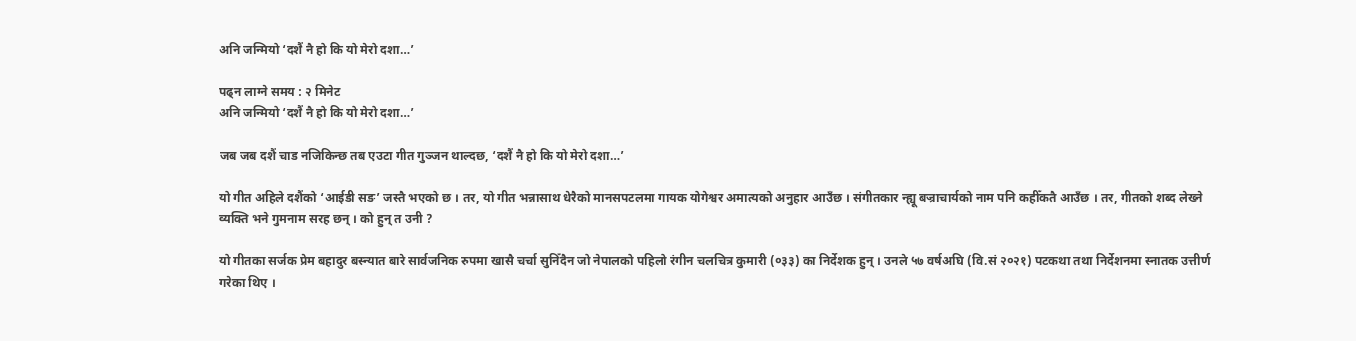अनि जन्मियो ‘दशैं नै हो कि यो मेरो दशा…’

पढ्न लाग्ने समय : २ मिनेट
अनि जन्मियो ‘दशैं नै हो कि यो मेरो दशा…’

जब जब दशैं चाड नजिकिन्छ तब एउटा गीत गुञ्जन थाल्दछ, ‘दशैं नै हो कि यो मेरो दशा…’

यो गीत अहिले दशैंको ‘आईडी सङ’ जस्तै भएको छ । तर, यो गीत भन्नासाथ धेरैको मानसपटलमा गायक योगेश्वर अमात्यको अनुहार आउँछ । संगीतकार न्ह्यू बज्राचार्यको नाम पनि कहीँकतै आउँछ । तर, गीतको शब्द लेख्ने व्यक्ति भने गुमनाम सरह छन् । को हुन् त उनी ?

यो गीतका सर्जक प्रेम बहादुर बस्न्यात बारे सार्वजनिक रुपमा खासै चर्चा सुनिँदैन जो नेपालको पहिलो रंगीन चलचित्र कुमारी (०३३) का निर्देशक हुन् । उनले ५७ वर्षअघि (वि.सं २०२१) पटकथा तथा निर्देशनमा स्नातक उत्तीर्ण गरेका थिए ।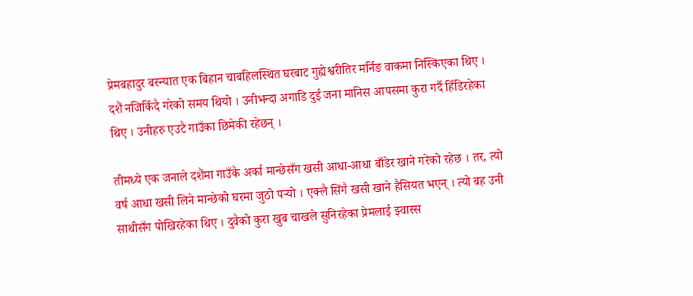प्रेमबहादुर बस्न्यात एक बिहान चाबहिलस्थित घरबाट गुह्येश्वरीतिर मर्निङ वाकमा निस्किएका थिए । दशैं नजिकिँदै गरेको समय थियो । उनीभन्दा अगाडि दुई जना मानिस आपसमा कुरा गर्दै हिँडिरहेका थिए । उनीहरु एउटै गाउँका छिमेकी रहेछन् ।

तीमध्ये एक जनाले दशैंमा गाउँकै अर्का मान्छेसँग खसी आधा-आधा बाँडेर खाने गरेको रहेछ । तर, त्यो वर्ष आधा खसी लिने मान्छेको घरमा जुठो पर्‍यो । एक्लै सिंगै खसी खाने हैसियत भएन् । त्यो बह उनी साथीसँग पोखिरहेका थिए । दुवैको कुरा खुब चाखले सुनिरहेका प्रेमलाई झ्वास्स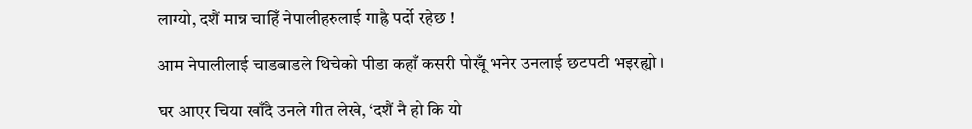लाग्यो, दशैं मान्न चाहिँ नेपालीहरुलाई गाह्रै पर्दो रहेछ !

आम नेपालीलाई चाडबाडले थिचेको पीडा कहाँ कसरी पोखूँ भनेर उनलाई छटपटी भइरह्यो ।

घर आएर चिया खाँदै उनले गीत लेखे, ‘दशैं नै हो कि यो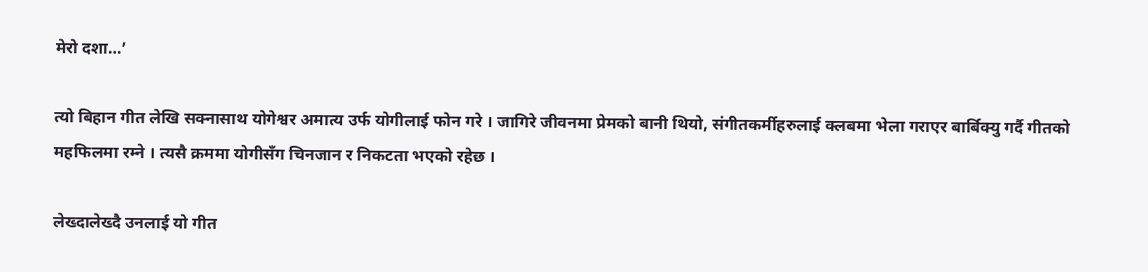मेरो दशा…’

त्यो बिहान गीत लेखि सक्नासाथ योगेश्वर अमात्य उर्फ योगीलाई फोन गरे । जागिरे जीवनमा प्रेमको बानी थियो, संगीतकर्मीहरुलाई क्लबमा भेला गराएर बार्बिक्यु गर्दै गीतको महफिलमा रम्ने । त्यसै क्रममा योगीसँग चिनजान र निकटता भएको रहेछ ।

लेख्दालेख्दै उनलाई यो गीत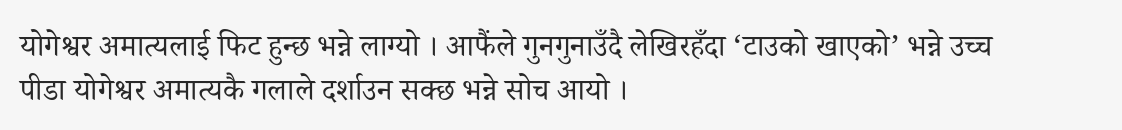योगेश्वर अमात्यलाई फिट हुन्छ भन्ने लाग्यो । आफैंले गुनगुनाउँदै लेखिरहँदा ‘टाउको खाएको’ भन्ने उच्च पीडा योगेश्वर अमात्यकै गलाले दर्शाउन सक्छ भन्ने सोच आयो ।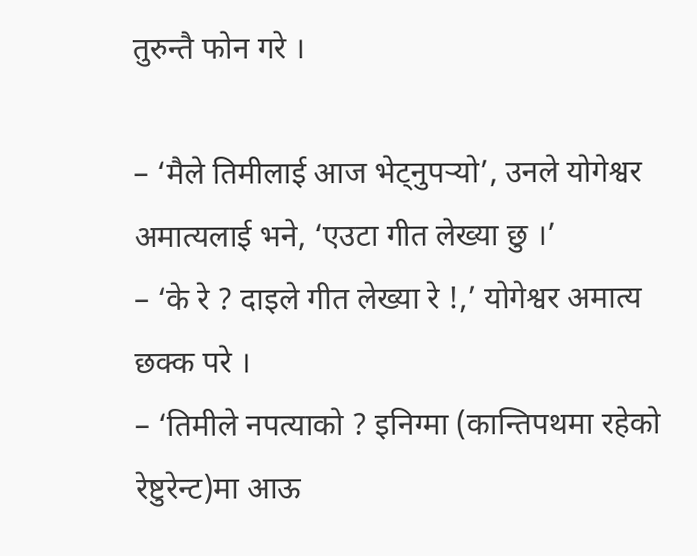तुरुन्तै फोन गरे ।

– ‘मैले तिमीलाई आज भेट्नुपर्‍यो’, उनले योगेश्वर अमात्यलाई भने, ‘एउटा गीत लेख्या छु ।’
– ‘के रे ? दाइले गीत लेख्या रे !,’ योगेश्वर अमात्य छक्क परे ।
– ‘तिमीले नपत्याको ? इनिग्मा (कान्तिपथमा रहेको रेष्टुरेन्ट)मा आऊ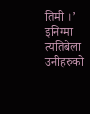तिमी ।’ इनिग्मा त्यतिबेला उनीहरुको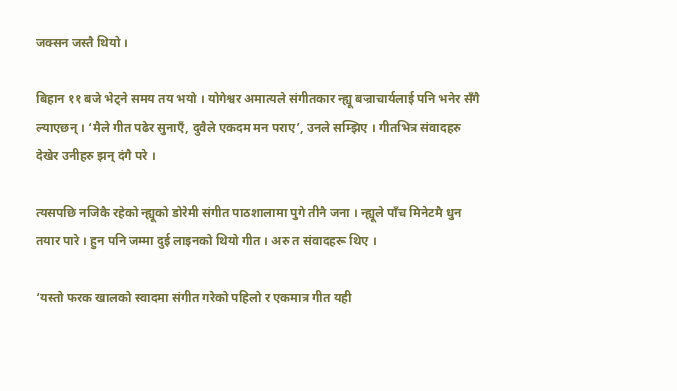जक्सन जस्तै थियो ।

बिहान ११ बजे भेट्ने समय तय भयो । योगेश्वर अमात्यले संगीतकार न्ह्यू बज्राचार्यलाई पनि भनेर सँगै ल्याएछन् । ‘मैले गीत पढेर सुनाएँ, दुवैले एकदम मन पराए’, उनले सम्झिए । गीतभित्र संवादहरु देखेर उनीहरु झन् दंगै परे ।

त्यसपछि नजिकै रहेको न्ह्यूको डोरेमी संगीत पाठशालामा पुगे तीनै जना । न्ह्यूले पाँच मिनेटमै धुन तयार पारे । हुन पनि जम्मा दुई लाइनको थियो गीत । अरु त संवादहरू थिए ।

‘यस्तो फरक खालको स्वादमा संगीत गरेको पहिलो र एकमात्र गीत यही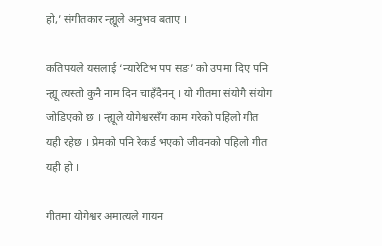हो,’ संगीतकार न्ह्यूले अनुभव बताए ।

कतिपयले यसलाई ‘न्यारेटिभ पप सङ’ को उपमा दिए पनि न्ह्यू त्यस्तो कुनै नाम दिन चाहँदैनन् । यो गीतमा संयोगै संयोग जोडिएको छ । न्ह्यूले योगेश्वरसँग काम गरेको पहिलो गीत यही रहेछ । प्रेमको पनि रेकर्ड भएको जीवनको पहिलो गीत यही हो ।

गीतमा योगेश्वर अमात्यले गायन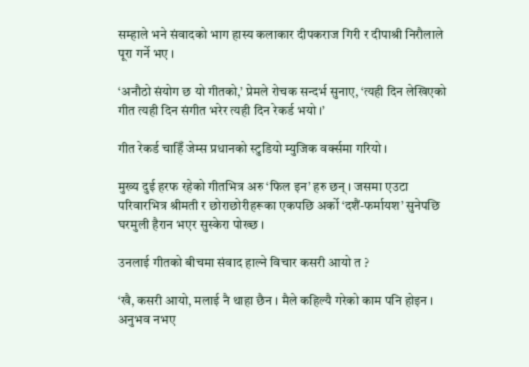सम्हाले भने संवादको भाग हास्य कलाकार दीपकराज गिरी र दीपाश्री निरौलाले पूरा गर्ने भए ।

‘अनौठो संयोग छ यो गीतको,’ प्रेमले रोचक सन्दर्भ सुनाए, ‘त्यही दिन लेखिएको गीत त्यही दिन संगीत भरेर त्यही दिन रेकर्ड भयो ।’

गीत रेकर्ड चाहिँ जेम्स प्रधानको स्टुडियो म्युजिक वर्क्समा गरियो ।

मुख्य दुई हरफ रहेको गीतभित्र अरु ‘फिल इन’ हरु छन् । जसमा एउटा परिवारभित्र श्रीमती र छोराछोरीहरूका एकपछि अर्को ‘दशैं-फर्मायश’ सुनेपछि घरमुली हैरान भएर सुस्केरा पोख्छ ।

उनलाई गीतको बीचमा संवाद हाल्ने विचार कसरी आयो त ?

‘खै, कसरी आयो, मलाई नै थाहा छैन । मैले कहिल्यै गरेको काम पनि होइन । अनुभव नभए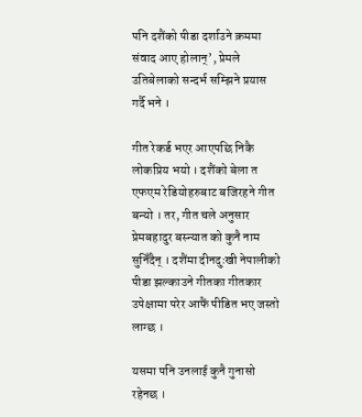पनि दशैंको पीडा दर्शाउने क्रममा संवाद आए होलान्’, प्रेमले उतिबेलाको सन्दर्भ सम्झिने प्रयास गर्दै भने ।

गीत रेकर्ड भएर आएपछि निकै लोकप्रिय भयो । दशैंको बेला त एफएम रेडियोहरुबाट बजिरहने गीत बन्यो । तर, गीत चले अनुसार प्रेमबहादुर बस्न्यात को कुनै नाम सुनिँदैन् । दशैंमा दीनदुःखी नेपालीको पीडा झल्काउने गीतका गीतकार उपेक्षामा परेर आफैं पीडित भए जस्तो लाग्छ ।

यसमा पनि उनलाई कुनै गुनासो रहेनछ ।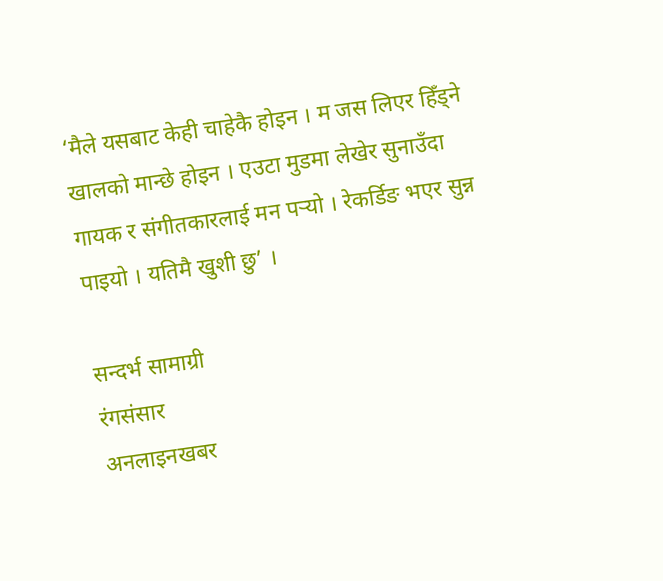‘मैले यसबाट केही चाहेकै होइन । म जस लिएर हिँड्ने खालको मान्छे होइन । एउटा मुडमा लेखेर सुनाउँदा गायक र संगीतकारलाई मन पर्‍यो । रेकर्डिङ भएर सुन्न पाइयो । यतिमै खुशी छु’ ।

सन्दर्भ सामाग्री
रंगसंसार
अनलाइनखबर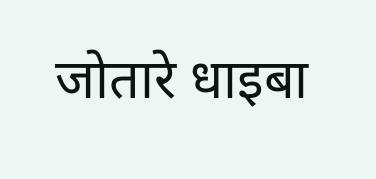जोतारे धाइबा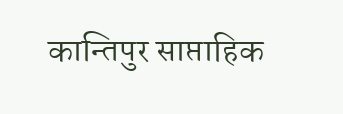कान्तिपुर साप्ताहिक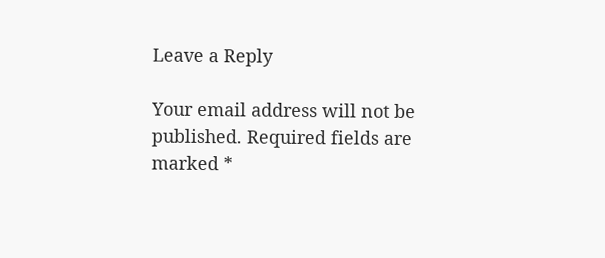Leave a Reply

Your email address will not be published. Required fields are marked *